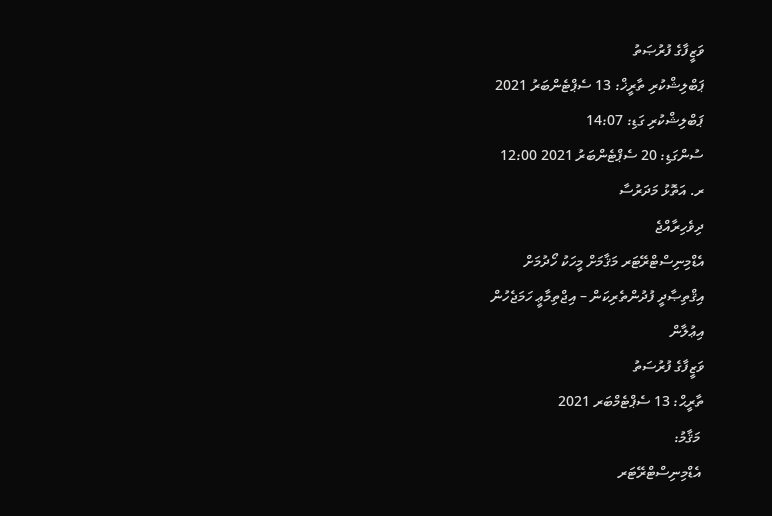ވަޒީފާގެ ފުރުޞަތު
ޕަބްލިޝްކުރި ތާރީޚް: 13 ސެޕްޓެންބަރު 2021
ޕަބްލިޝްކުރި ގަޑި: 14:07
ސުންގަޑި: 20 ސެޕްޓެންބަރު 2021 12:00
ރ. އަތޮޅު މަދަރުސާ
ދިވެހިރާއްޖެ
އެޑްމިނިސްޓްރޭޓަރ މަޤާމަށް މީހަކު ހޯދުމަށް
އިޤްތިޞާދީ ފުދުންތެރިކަން – އިޖްތިމާޢީ ހަމަޖެހުން
އިޢުލާން
ވަޒީފާގެ ފުރުސަތު
ތާރީޙް: 13 ސެޕްޓެމްބަރ 2021
 މަޤާމު:
 އެޑްމިނިސްޓްރޭޓަރ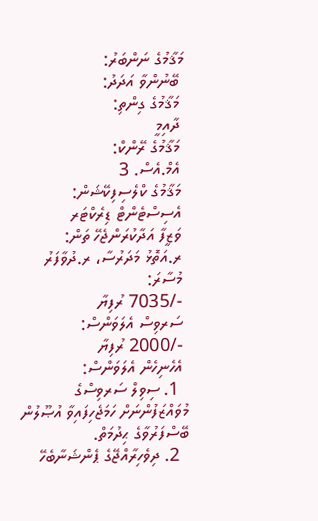މަޤާމުގެ ނަންބަރު:
 ބޭނުންވާ އަދަދު:
 މަޤާމުގެ ގިންތި:
 ދާއިމީ
 މަޤާމުގެ ރޭންކް:
 އެމް.އެސް. 3
 މަޤާމުގެ ކްލެސިފިކޭޝަން:
 އެސިސްޓެންޓް ޑިރެކްޓަރ
 ވަޒީފާ އަދާކުރަންޖެހޭ ތަން:
 ރ.އަތޮޅު މަދަރުސާ، ރ.ދުވާފަރު
 މުސާރަ:
 -/7035 ރުފިޔާ
 ސަރވިސް އެލަވަންސް:
 -/2000 ރުފިޔާ
 އެހެނިހެން އެލަވަންސް:
  1. ސިވިލް ސަރވިސްގެ މުވައްޒަފުންނަށް ހަމަޖެހިފައިވާ އުޞޫލުން ބޭސްފަރުވާގެ ޙިދުމަތް.
  2. ދިވެހިރާއްޖޭގެ ޕެންޝަނާބެހޭ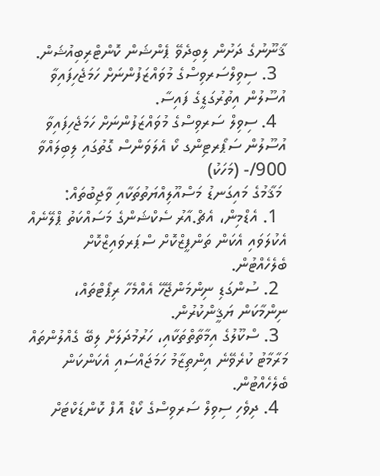ޤާނޫނުގެ ދަށުން ލިބިދެވޭ ޕެންޝަން ކޮންޓްރިބިއުޝަން.
  3. ސިވިލްސަރވިސްގެ މުވައްޒަފުންނަށް ހަމަޖެހިފައިވާ އުސޫލުން އިތުރުގަޑީގެ ފައިސާ.
  4. ސިވިލް ސަރވިސްގެ މުވައްޒަފުންނަށް ހަމަޖެހިފައިވާ އުސޫލުން ސަޕޯރޓިންގ ކޯ އެލަވަންސް ގޮތުގައި ލިބިލައްވާ 900/- (މަހަކު)
 މަޤާމުގެ މައިގަނޑު މަސްއޫލިއްޔަތުތަކާއި ވާޖިބުތައް:
  1. އެޑްމިން، އެޗް.އާރު ސެކްޝަންގެ މަސައްކަތު ޕްލޭނެއް އެކުލަވައި އެކަން ތަންފީޒްކޮށް ސްޕަރވައިޒްކޮށް ބެލެހެއްޓުން.
  2. ސުންގަޑި ނިންމަންޖޭހޭ އެއްމެހާ ރިޕޯޓްތައް، ނިންމާކަން ޔަޤީންކުރުން.
  3. ސްކޫލުގެ އިމާތާތްތަކާއި، ހަރުމުދަލަށް ލިބޭ ގެއްލުންތައް މަރާމާޓު ކުރެވޭނެ އިންތިޒާމު ހަމަޖައްސައި އެކަންކަން ބެލެހެއްޓުން.
  4. ދިވެހި ސިވިލް ސަރވިސްގެ ކޯޑް އޮފް ކޮންޑަކްޓަށް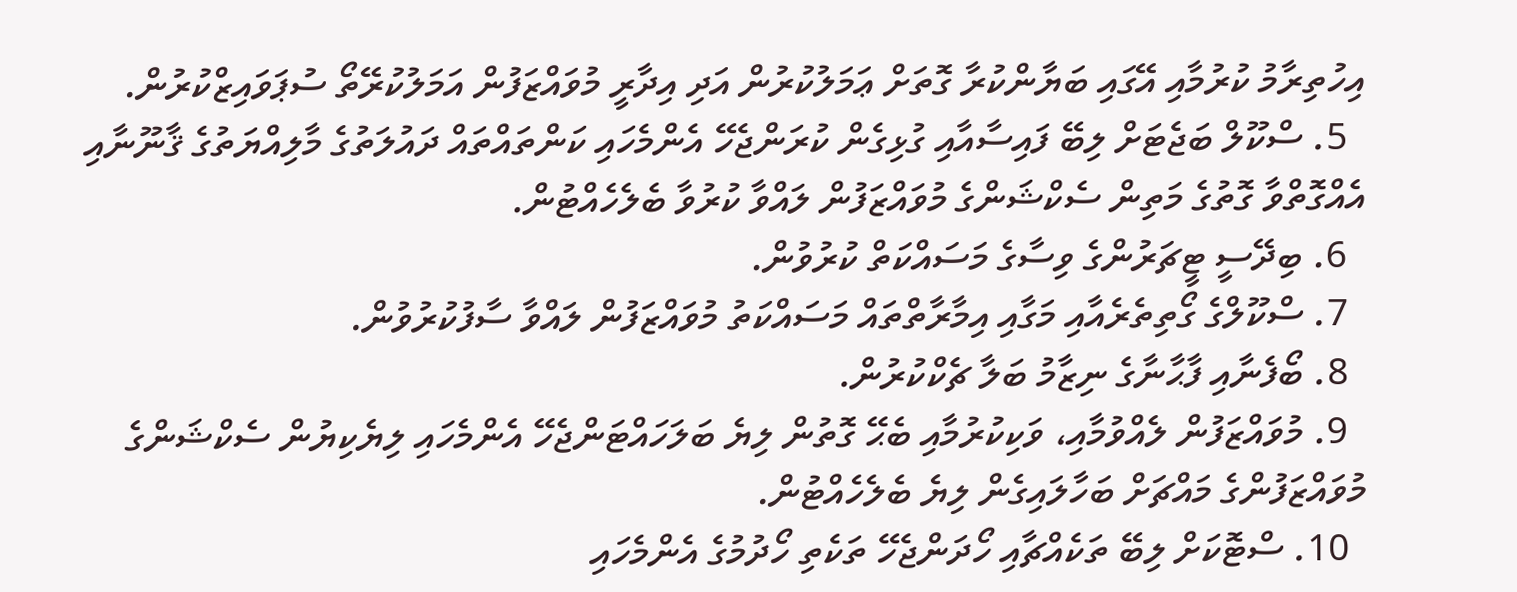އިހުތިރާމު ކުރުމާއި އޭގައި ބަޔާންކުރާ ގޮތަށް ޢަމަލުކުރުން އަދި އިދާރީ މުވައްޒަފުން އަމަލުކުރޭތޯ ސުޕަވައިޒްކުރުން.
  5. ސްކޫލް ބަޖެޓަށް ލިބޭ ފައިސާއާއި ގުޅިގެން ކުރަންޖެހޭ އެންމެހައި ކަންތައްތައް ދައުލަތުގެ މާލިއްޔަތުގެ ޤާނޫނާއި އެއްގޮތްވާ ގޮތުގެ މަތިން ސެކްޝަންގެ މުވައްޒަފުން ލައްވާ ކުރުވާ ބެލެހެއްޓުން.
  6. ބިދޭސީ ޓީޗަރުންގެ ވިސާގެ މަސައްކަތް ކުރުވުން.
  7. ސްކޫލްގެ ގޯތިތެރެއާއި މަގާއި އިމާރާތްތައް މަސައްކަތު މުވައްޒަފުން ލައްވާ ސާފުކުރުވުން.
  8. ބޯފެނާއި ފާޙާނާގެ ނިޒާމު ބަލާ ޗެކްކުރުން.
  9. މުވައްޒަފުން ލެއްވުމާއި، ވަކިކުރުމާއި ބެޙޭ ގޮތުން ލިޔެ ބަލަހައްޓަންޖެހޭ އެންމެހައި ލިޔެކިޔުން ސެކްޝަންގެ މުވައްޒަފުންގެ މައްޗަށް ބަހާލައިގެން ލިޔެ ބެލެހެއްޓުން.
  10. ސްޓޮކަށް ލިބޭ ތަކެއްޗާއި ހޯދަންޖެހޭ ތަކެތި ހޯދުމުގެ އެންމެހައި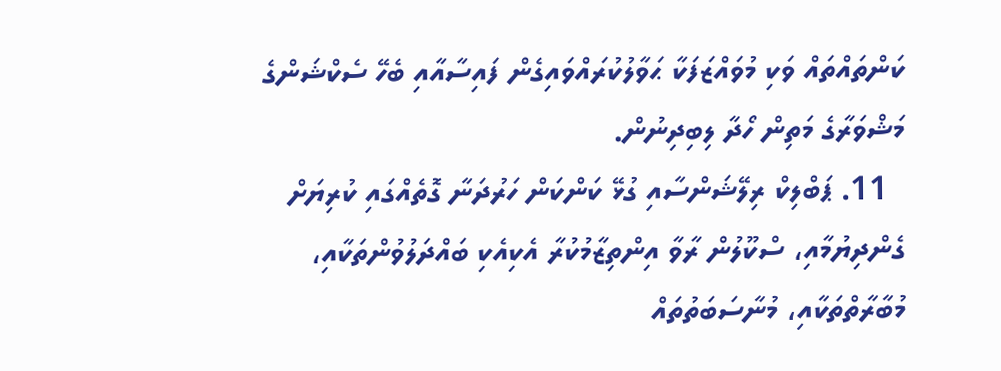ކަންތައްތައް ވަކި މުވައްޒަފަކާ ޙަވާލުކުރައްވައިގެން ފައިސާއާއި ބެހޭ ސެކްޝަންގެ މަޝްވަރާގެ މަތިން ހޯދާ ލިބިދިނުން.
  11. ޕަބްލިކް ރިލޭޝަންސާއި ގުޅޭ ކަންކަން ހަރުދަނާ ގޮތެއްގައި ކުރިޔަށް ގެންދިޔުމާއި، ސްކޫލުން ރާވާ އިންތިޒާމުކުރާ އެކިއެކި ބައްދަލުވުންތަކާއި، މުބާރާތްތަކާއި، މުނާސަބަތުތައް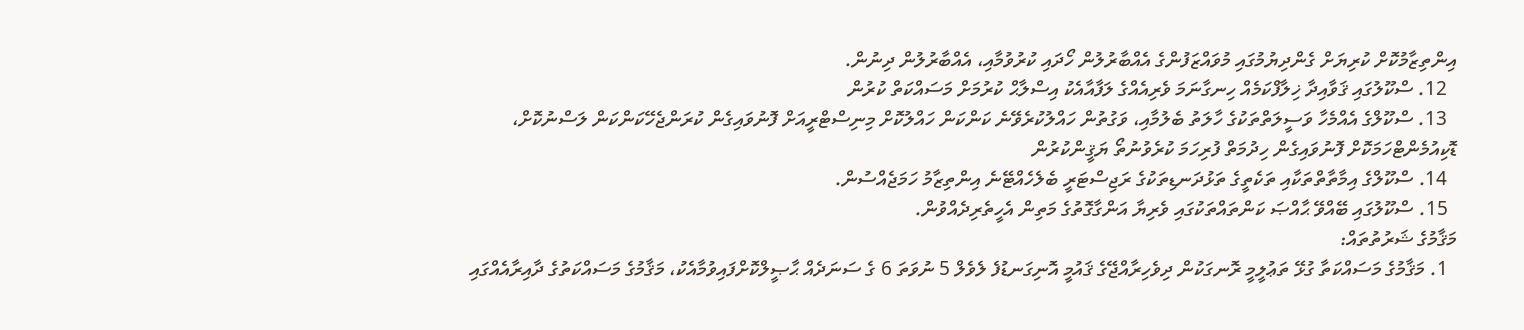އިންތިޒާމުކޮށް ކުރިޔަށް ގެންދިޔުމުގައި މުވައްޒަފުންގެ އެއްބާރުލުން ހޯދައި ކުރުވުމާއި، އެއްބާރުލުން ދިނުން.
  12. ސްކޫލުގައި ޤަވާއިދާ ޚިލާފްކަމެއް ހިނގާނަމަ ވެރިއެއްގެ ލަފާއާއެކު އިސްލާޙް ކުރުމަށް މަސައްކަތް ކުރުން
  13. ސްކޫލްގެ އެއްމެހާ ވަސީލަތްތަކުގެ ހާލަތު ބެލުމާއި، ވަގުތުން ހައްލުކުރެވޭނެ ކަންކަން ހައްލުކޮށް މިނިސްޓްރީއަށް ފޮނުވައިގެން ކުރަންޖެހޭކަންކަން ލަސްނުކޮށް، ޑޮކިއުމެންޓްހަމަކޮށް ފޮނުވައިގެން ހިދުމަތް ފުރިހަމަ ކުރެވުނުތޯ ޔަޤީންކުރުން
  14. ސްކޫލްގެ އިމާތާތްތަކާއި ތަކެތީގެ ތަޅުދަނޑިތަކުގެ ރަޖިސްޓަރީ ބެލެހެއްޓޭނެ އިންތިޒާމު ހަމަޖެއްސުން.
  15. ސްކޫލުގައި ބޭއްވޭ ޙާއްޞަ ކަންތައްތަކުގައި ވެރިޔާ އަންގާގޮތުގެ މަތިން އެހީތެރިދެއްވުން.
މަޤާމުގެ ޝަރުތުތައް:
  1. މަޤާމުގެ މަސައްކަތާ ގުޅޭ ތަޢުލީމީ ރޮނގަކުން ދިވެހިރާއްޖޭގެ ޤައުމީ އޮނިގަނޑުފެ ލެވެލް 5 ނުވަތަ 6 ގެ ސަނަދެއް ޙާޞީލްކޮށްފައިވުމާއެކު، މަޤާމުގެ މަސައްކަތުގެ ދާއިރާއެއްގައި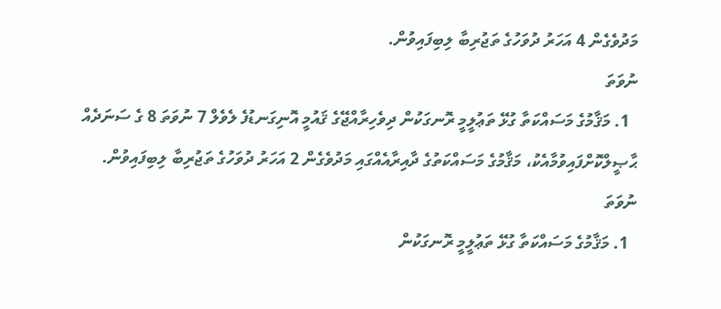މަދުވެގެން 4 އަހަރު ދުވަހުގެ ތަޖުރިބާ ލިބިފައިވުން.
ނުވަތަ
  1. މަޤާމުގެ މަސައްކަތާ ގުޅޭ ތަޢުލީމީ ރޮނގަކުން ދިވެހިރާއްޖޭގެ ޤައުމީ އޮނިގަނޑުފެ ލެވެލް 7 ނުވަތަ 8 ގެ ސަނަދެއް ޙާޞީލްކޮށްފައިވުމާއެކު، މަޤާމުގެ މަސައްކަތުގެ ދާއިރާއެއްގައި މަދުވެގެން 2 އަހަރު ދުވަހުގެ ތަޖުރިބާ ލިބިފައިވުން.
ނުވަތަ
  1. މަޤާމުގެ މަސައްކަތާ ގުޅޭ ތަޢުލީމީ ރޮނގަކުން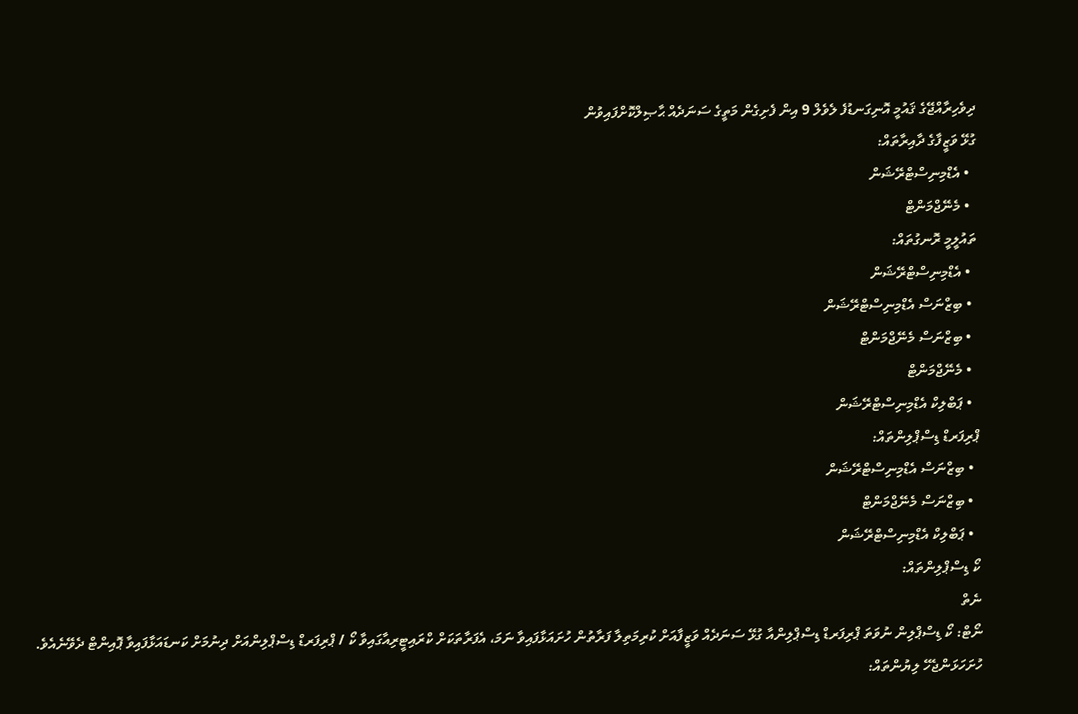ދިވެހިރާއްޖޭގެ ޤައުމީ އޮނިގަނޑުފެ ލެވެލް 9 އިން ފެށިގެން މަތީގެ ސަނަދެއް ޙާޞިލްކޮށްފައިވުން
ގުޅޭ ވަޒީފާގެ ދާއިރާތައް:
  • އެޑްމިނިސްޓްރޭޝަން
  • މެނޭޖްމަންޓް
ތައުލީމީ ރޮނގުތައް:
  • އެޑްމިނިސްޓްރޭޝަން
  • ބިޒްނަސް އެޑްމިނިސްޓްރޭޝަން
  • ބިޒްނަސް މެނޭޖްމަންޓް
  • މެނޭޖްމަންޓް
  • ޕަބްލިކް އެޑްމިނިސްޓްރޭޝަން
ޕްރިފަރޑް ޑިސްޕްލިންތައް:
  • ބިޒްނަސް އެޑްމިނިސްޓްރޭޝަން
  • ބިޒްނަސް މެނޭޖްމަންޓް
  • ޕަބްލިކް އެޑްމިނިސްޓްރޭޝަން
ކޯ ޑިސްޕްލިންތައް:
ނެތް
ނޯޓް: ކޯ ޑިސްޕްލިން ނުވަތަ ޕްރިފަރޑް ޑިސްޕްލިންއާ ގުޅޭ ސަނަދެއް ވަޒީފާއަށް ކުރިމަތިލާ ފަރާތުން ހުށައަޅާފައިވާ ނަމަ، އެފަރާތަކަށް ކްރައިޓީރިއާގައިވާ ކޯ / ޕްރިފަރޑް ޑިސްޕްލިންއަށް ދިނުމަށް ކަނޑައަޅާފައިވާ ޕޮއިންޓް ދެވޭނެއެވެ.
ހުށަހަޅަންޖެހޭ ލިޔުންތައް: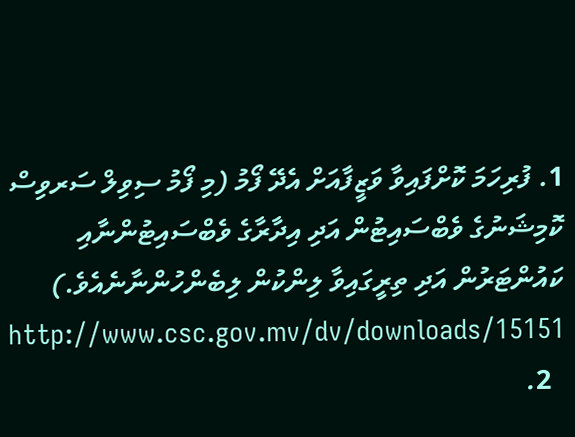1. ފުރިހަމަ ކޮށްފައިވާ ވަޒީފާއަށް އެދޭ ފޯމު (މި ފޯމު ސިވިލް ސަރވިސް ކޮމިޝަނުގެ ވެބްސައިޓުން އަދި އިދާރާގެ ވެބްސައިޓުންނާއި ކައުންޓަރުން އަދި ތިރީގައިވާ ލިންކުން ލިބެންހުންނާނެއެވެ.) http://www.csc.gov.mv/dv/downloads/15151
  2.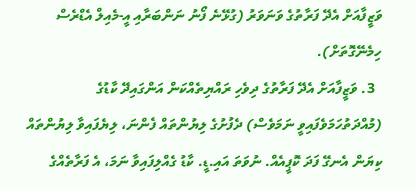ވަޒީފާއަށް އެދޭ ފަރާތުގެ ވަނަވަރު (ގުޅޭނެ ފޯނު ނަންބަރާއި އީ-މެއިލް އެޑްރެސް ހިމެނޭގޮތަށް).
  3. ވަޒީފާއަށް އެދޭ ފަރާތުގެ ދިވެހި ރައްޔިތެއްކަން އަންގައިދޭ ކާޑުގެ (މުއްދަތުހަމަވެފައިވީ ނަމަވެސް) ދެފުށުގެ ލިޔުންތައް ފެންނަ، ލިޔެފައިވާ ލިޔުންތައް ކިޔަން އެނގޭ ފަދަ ކޮޕީއެއް. ނުވަތަ އައި.ޑީ. ކާޑު ގެއްލިފައިވާ ނަމަ، އެ ފަރާތެއްގެ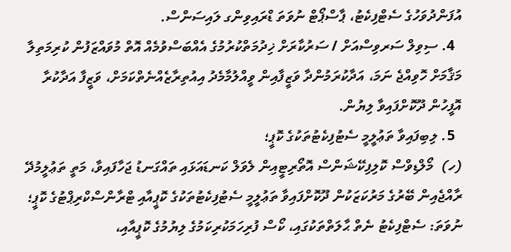އުފަންދުވަހުގެ ސެޓްފިކެޓު، ޕާސްޕޯޓް ނުވަތަ ޑްރައިވިންގ ލައިސަންސް.
  4. ސިވިލް ސަރވިސްއަށް / ސަރުކާރަށް ޚިދުމަތްކުރުމުގެ އެއްބަސްވުމެއް އޮތް މުވައްޒަފުން ކުރިމަތިލާ މަޤާމަށް ހޮވިއްޖެ ނަމަ، އަދާކުރަމުންދާ ވަޒީފާއިން ވީއްލުމާމެދު އިއުތިރާޒެއްނެތްކަމަށް، ވަޒީފާ އަދާކުރާ އޮފީހުން ދޫކޮށްފައިވާ ލިޔުން.
  5. ލިބިފައިވާ ތަޢުލީމީ ސެޓުފިކެޓުތަކުގެ ކޮޕީ؛
(ހ)  މޯލްޑިވްސް ކޮލިފިކޭޝަންސް އޮތޯރިޓީއިން ލެވަލް ކަނޑައަޅައި ތައްގަނޑު ޖަހާފައިވާ، މަތީ ތަޢުލީމުދޭ ރާއްޖެއިން ބޭރުގެ މަރުކަޒަކުން ދޫކޮށްފައިވާ ތަޢުލީމީ ސެޓުފިކެޓުތަކުގެ ކޮޕީއާއި ޓްރާންސްކްރިޕްޓުގެ ކޮޕީ؛ ނުވަތަ: ސެޓްފިކެޓު ނެތް ޙާލަތްތަކުގައި، ކޯސް ފުރިހަމަކުރިކަމުގެ ލިޔުމުގެ ކޮޕީއާއި،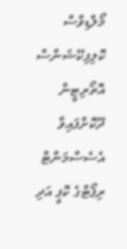މޯލްޑިވްސް ކޮލިފިކޭޝަންސް އޮތޯރިޓީން ދޫކޮށްފައިވާ އެސެސްމަންޓް ރިޕޯޓްގެ ކޮޕީ އަދި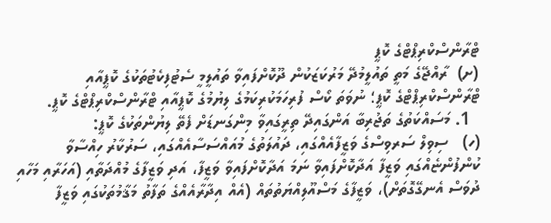ޓްރާންސްކްރިޕްޓްގެ ކޮޕީ
(ށ)  ރާއްޖޭގެ މަތީ ތައުލީމުދޭ މަރުކަޒަކުން ދޫކޮށްފައިވާ ތައުލީމީ ސެޓުފިކެޓުތަކުގެ ކޮޕީއާއި ޓްރާންސްކްރިޕްޓްގެ ކޮޕީ؛ ނުވަތަ ކޯސް ފުރިހަމަކުރިކަމުގެ ލިޔުމުގެ ކޮޕީއާއި ޓްރާންސްކްރިޕްޓްގެ ކޮޕީ.
  1. މަސައްކަތުގެ ތަޖުރިބާ އަންގައިދޭ ތިރީގައިވާ މިންގަނޑަށް ފެތޭ ލިޔުންތަކުގެ ކޮޕީ:
(ހ)   ސިވިލް ސަރވިސްގެ ވަޒީފާއެއްގައި، ދައުލަތުގެ މުއައްސަސާއެއްގައި، ސަރުކާރު ހިއްސާވާ ކުންފުންޏެއްގައި ވަޒީފާ އަދާކޮށްފައިވާ ނަމަ އަދާކޮށްފައިވާ ވަޒީފާ، އަދި ވަޒީފާގެ މުއްދަތާއި (އަހަރާއި މަހާއި ދުވަސް އެނގޭގޮތަށް)، ވަޒީފާގެ މަސްއޫލިއްޔަތުތައް (އެއް އިދާރާއެއްގެ ތަފާތު މަޤާމުތަކުގައި ވަޒީފާ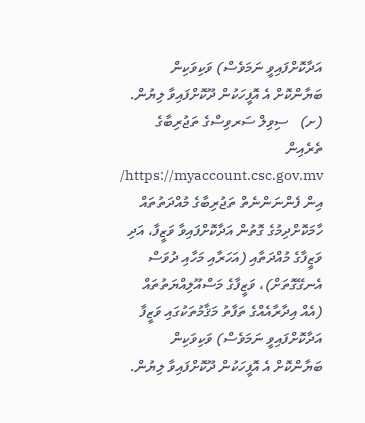އަދާކޮށްފައިވީ ނަމަވެސް) ވަކިވަކިން ބަޔާންކޮށް އެ އޮފީހަކުން ދޫކޮށްފައިވާ ލިޔުން.
(ށ)   ސިވިލް ސަރވިސްގެ ތަޖުރިބާގެ ތެރެއިން https://myaccount.csc.gov.mv/ އިން ފެންނަންނެތް ތަޖުރިބާގެ މުއްދަތުތައް ހާމަކޮށްދިމުގެ ގޮތުން އަދާކޮށްފައިވާ ވަޒީފާ، އަދި ވަޒީފާގެ މުއްދަތާއި (އަހަރާއި މަހާއި ދުވަސް އެނގޭގޮތަށް)، ވަޒީފާގެ މަސްއޫލިއްޔަތުތައް (އެއް އިދާރާއެއްގެ ތަފާތު މަޤާމުތަކުގައި ވަޒީފާ އަދާކޮށްފައިވީ ނަމަވެސް) ވަކިވަކިން ބަޔާންކޮށް އެ އޮފީހަކުން ދޫކޮށްފައިވާ ލިޔުން.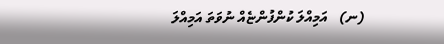(ނ)   އަމިއްލަ ކުންފުންޏެއް ނުވަތަ އަމިއްލަ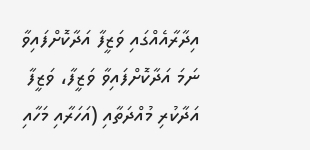އިދާރާއެއްގައި ވަޒީފާ އަދާކޮށްފައިވާ ނަމަ އަދާކޮށްފައިވާ ވަޒީފާ، ވަޒީފާ އަދާކުރި މުއްދަތާއި (އަހަރާއި މަހާއި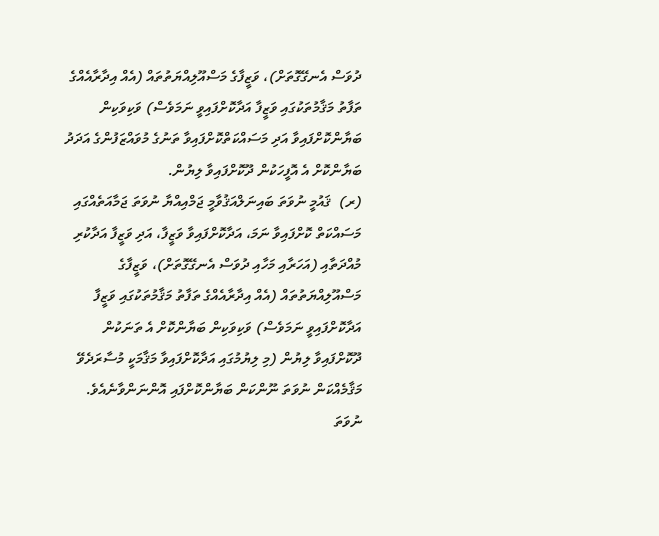ދުވަސް އެނގޭގޮތަށް)، ވަޒީފާގެ މަސްއޫލިއްޔަތުތައް (އެއް އިދާރާއެއްގެ ތަފާތު މަޤާމުތަކުގައި ވަޒީފާ އަދާކޮށްފައިވީ ނަމަވެސް) ވަކިވަކިން ބަޔާންކޮށްފައިވާ އަދި މަސައްކަތްކޮށްފައިވާ ތަނުގެ މުވައްޒަފުންގެ އަދަދު ބަޔާންކޮށް އެ އޮފީހަކުން ދޫކޮށްފައިވާ ލިޔުން.
(ރ)  ޤައުމީ ނުވަތަ ބައިނަލްއަޤުވާމީ ޖަމްއިއްޔާ ނުވަތަ ޖަމާއަތެއްގައި މަސައްކަތް ކޮށްފައިވާ ނަމަ، އަދާކޮށްފައިވާ ވަޒީފާ، އަދި ވަޒީފާ އަދާކުރި މުއްދަތާއި (އަހަރާއި މަހާއި ދުވަސް އެނގޭގޮތަށް)، ވަޒީފާގެ މަސްއޫލިއްޔަތުތައް (އެއް އިދާރާއެއްގެ ތަފާތު މަޤާމުތަކުގައި ވަޒީފާ އަދާކޮށްފައިވީ ނަމަވެސް) ވަކިވަކިން ބަޔާންކޮށް އެ ތަނަކުން ދޫކޮށްފައިވާ ލިޔުން (މި ލިޔުމުގައި އަދާކޮށްފައިވާ މަޤާމަކީ މުސާރަދެވޭ މަޤާމެއްކަން ނުވަތަ ނޫންކަން ބަޔާންކޮށްފައި އޮންނަންވާނެއެވެ. ނުވަތަ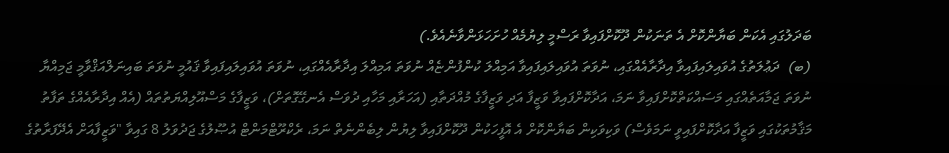ބަދަލުގައި އެކަން ބަޔާންކޮށް އެ ތަނަކުން ދޫކޮށްފައިވާ ރަސްމީ ލިޔުމެއް ހުށަހަޅަންވާނެއެވެ.)
(ބ)  ދަޢުލަތުގެ އުވައިލައިފައިވާ އިދާރާއެއްގައި، ނުވަތަ އުވައިލައިފައިވާ އަމިއްލަ ކުންފުންޏެއް ނުވަތަ އަމިއްލަ އިދާރާއެއްގައި، ނުވަތަ އުވައިލައިފައިވާ ޤައުމީ ނުވަތަ ބައިނަލްއަޤްވާމީ ޖަމިއްޔާ ނުވަތަ ޖަމާއަތެއްގައި މަސައްކަތްކޮށްފައިވާ ނަމަ، އަދާކޮށްފައިވާ ވަޒީފާ އަދި ވަޒީފާގެ މުއްދަތާއި (އަހަރާއި މަހާއި ދުވަސް އެނގޭގޮތަށް)، ވަޒީފާގެ މަސްއޫލިއްޔަތުތައް (އެއް އިދާރާއެއްގެ ތަފާތު މަޤާމުތަކުގައި ވަޒީފާ އަދާކޮށްފައިވީ ނަމަވެސް) ވަކިވަކިން ބަޔާންކޮށް އެ އޮފީހަކުން ދޫކޮށްފައިވާ ލިޔުން ލިބެންނެތް ނަމަ، ރެކްރޫޓްމަންޓް އުޞޫލުގެ ޖަދުވަލު 8 ގައިވާ "ވަޒީފާއަށް އެދޭފަރާތުގެ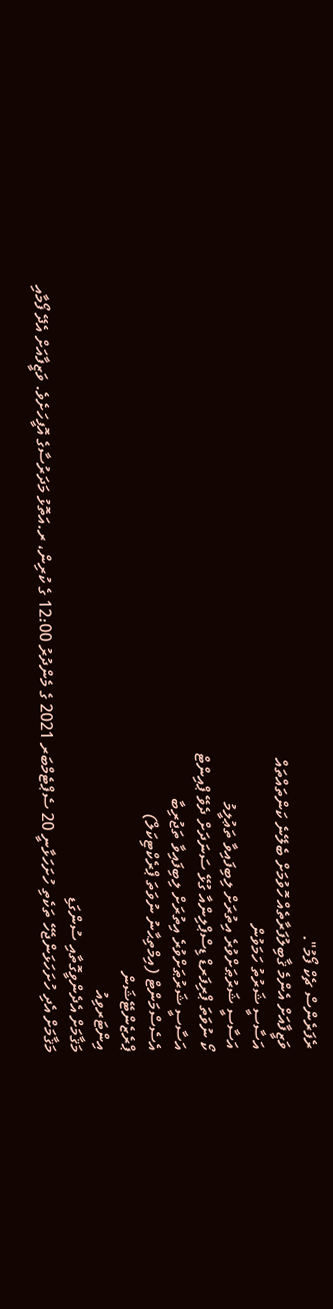ރެފަރެންސް ޗެކް ފޯމު".
ވަޒީފާއަށް އެންމެ ޤާބިލުފަރާތެއް ހޮވުމަށް ބެލޭނެ ކަންތައްތައް
އަސާސީ ޝަރުތު ހަމަވުން
އަސާސީ ޝަރުޠަށްވުރެ އިތުރަށް ލިބިފައިވާ ތަޢުލީމު
ކޯ ނުވަތަ ޕްރިފަރޑް ޑިސްޕްލިންއާ ގުޅޭ ސަނަދަށް ދެވޭ ޕްއިންޓް
އަސާސީ ޝަރުޠަށްވުރެ އިތުރަށް ލިބިފައިވާ ތަޖުރިބާ
އެސެސްމަންޓް (އިމްތިޙާނު ނުވަތަ ޕްރެކްޓިކަލް)
ޕްރެޒެންޓޭޝަން
އިންޓަރވިއު
މަޤާމަށް އެދެންވީގޮތާއި ސުންގަޑި
މަޤާމަށް އެދި ހުށަހަޅަންޖެހޭ ތަކެތި ހުށަހަޅާނީ 20 ސެޕްޓެމްބަރ 2021 ގެ މެންދުރު 12:00 ގެ ކުރިން، ރ.އަތޮޅު މަދަރުސާގެ އޮފީހަށެވެ. ވަޒީފާއަށް އެދޭ ފޯމާއި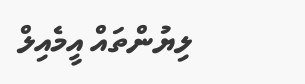ލިޔުންތައް އީމެއިލް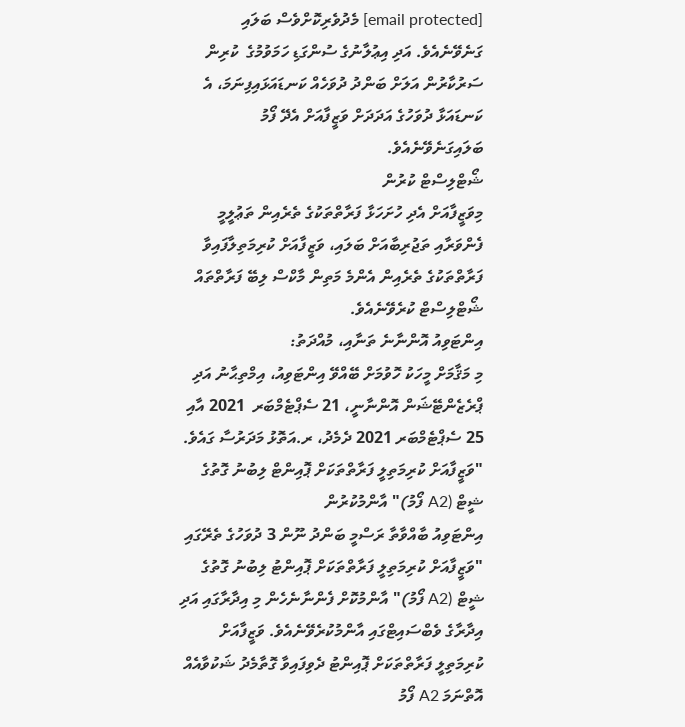[email protected] މެދުވެރިކޮށްވެސް ބަލައި ގަނެވޭނެއެވެ. އަދި އިޢުލާނުގެ ސުންގަޑި ހަމަވުމުގެ  ކުރިން ސަރުކާރުން އަލަށް ބަންދު ދުވަހެއް ކަނޑައަޅައިފިނަމަ، އެ ކަނޑައަޅާ ދުވަހުގެ އަދަދަށް ވަޒީފާއަށް އެދޭ ފޯމު ބަލައިގަނެވޭނެއެވެ.
ޝޯޓްލިސްޓް ކުރުން
މިވަޒީފާއަށް އެދި ހުށަހަޅާ ފަރާތްތަކުގެ ތެރެއިން ތަޢުލީމީ ފެންވަރާއި ތަޖުރިބާއަށް ބަލައި، ވަޒީފާއަށް ކުރިމަތިލާފައިވާ ފަރާތްތަކުގެ ތެރެއިން އެންމެ މަތިން މާކްސް ލިބޭ ފަރާތްތައް ޝޯޓްލިސްޓް ކުރެވޭނެއެވެ.
އިންޓަވިއު އޮންނާނެ ތަނާއި، މުއްދަތު:
މި މަޤާމަށް މީހަކު ހޮވުމަށް ބޭއްވޭ އިންޓަވިއު، އިމްތިޙާނު އަދި ޕްރެޒެންޓޭޝަން އޮންނާނީ، 21 ސެޕްޓެމްބަރ  2021 އާއި 25 ސެޕްޓެމްބަރ 2021 ދެމެދު، ރ.އަތޮޅު މަދަރުސާ ގައެވެ.
"ވަޒީފާއަށް ކުރިމަތިލީ ފަރާތްތަކަށް ޕޮއިންޓް ލިބުނު ގޮތުގެ ޝީޓް (A2 ފޯމު)" އާންމުކުރުން
އިންޓަވިއު ބާއްވާތާ ރަސްމީ ބަންދު ނޫން 3 ދުވަހުގެ ތެރޭގައި "ވަޒީފާއަށް ކުރިމަތިލީ ފަރާތްތަކަށް ޕޮއިންޓު ލިބުނު ގޮތުގެ ޝީޓް (A2 ފޯމު)" އާންމުކޮށް ފެންނާނެހެން މި އިދާރާގައި އަދި އިދާރާގެ ވެބްސައިޓްގައި އާންމުކުރެވޭނެއެވެ. ވަޒީފާއަށް ކުރިމަތިލީ ފަރާތްތަކަށް ޕޮއިންޓު ދެވިފައިވާ ގޮތާމެދު ޝަކުވާއެއް އޮތްނަމަ A2 ފޯމު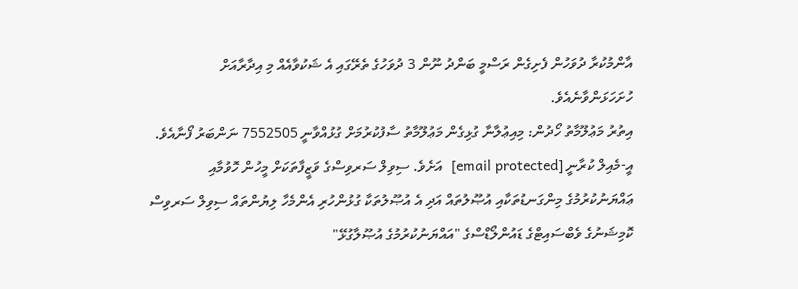އާންމުކުރާ ދުވަހުން ފެށިގެން ރަސްމީ ބަންދު ނޫން 3 ދުވަހުގެ ތެރޭގައި އެ ޝަކުވާއެއް މި އިދާރާއަށް ހުށަހަޅަންވާނެއެވެ.
އިތުރު މަޢުލޫމާތު ހޯދުން: މިއިޢުލާނާ ގުޅިގެން މަޢުލޫމާތު ސާފުކުރުމަށް ގުޅުއްވާނީ 7552505 ނަންބަރު ފޯނާއެވެ. އީ-މެއިލް ކުރާނީ [email protected]  އަށެވެ. ސިވިލް ސަރވިސްގެ ވަޒީފާތަކަށް މީހުން ހޮވުމާއި ޢައްޔަނުކުރުމުގެ މިންގަނޑުތަކާއި އުޞޫލުތައް އަދި އެ އުޞޫލުތަކާ ގުޅުންހުރި އެންމެހާ ލިޔުންތައް ސިވިލް ސަރވިސް ކޮމިޝަނުގެ ވެބްސައިޓްގެ ޑައުންލޯޑްސްގެ "އައްޔަނުކުރުމުގެ އުޞޫލާގުޅޭ"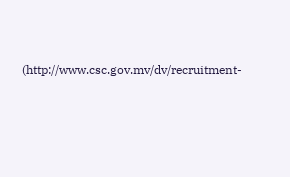(http://www.csc.gov.mv/dv/recruitment-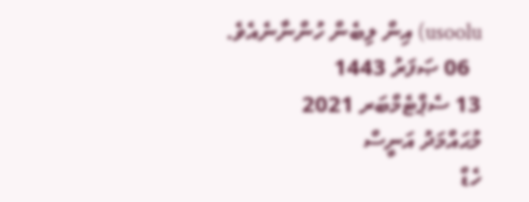usoolu) އިން ލިބެން ހުންނާނެއެވެ.
  06 ޞަފަރު 1443
13 ސެޕްޓެމްބަރ 2021
މުޙައްމަދު އަނީސް
ހެޑް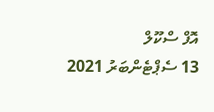އޮފް ސްކޫލް
13 ސެޕްޓެންބަރު 2021